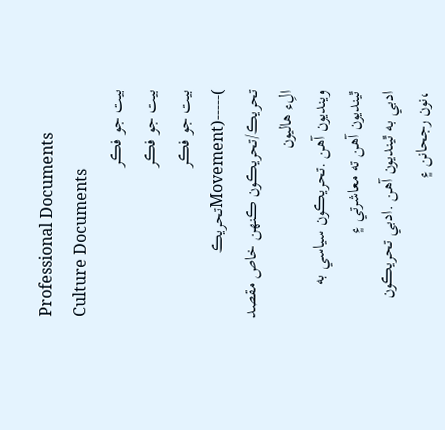Professional Documents
Culture Documents
بيت جو فڪر
بيت جو فڪر
بيت جو فڪر
)-----(Movementتحريڪ
تحريڪ/تحريڪون ڪنهن خاص مقصد الِء هاليون
وينديون آهن .تحريڪون سياسي به ٿينديون آهن ته معاشرتي ۽
ادبي به ٿينديون آهن .ادبي تحريڪون ،نون رجحانن ۽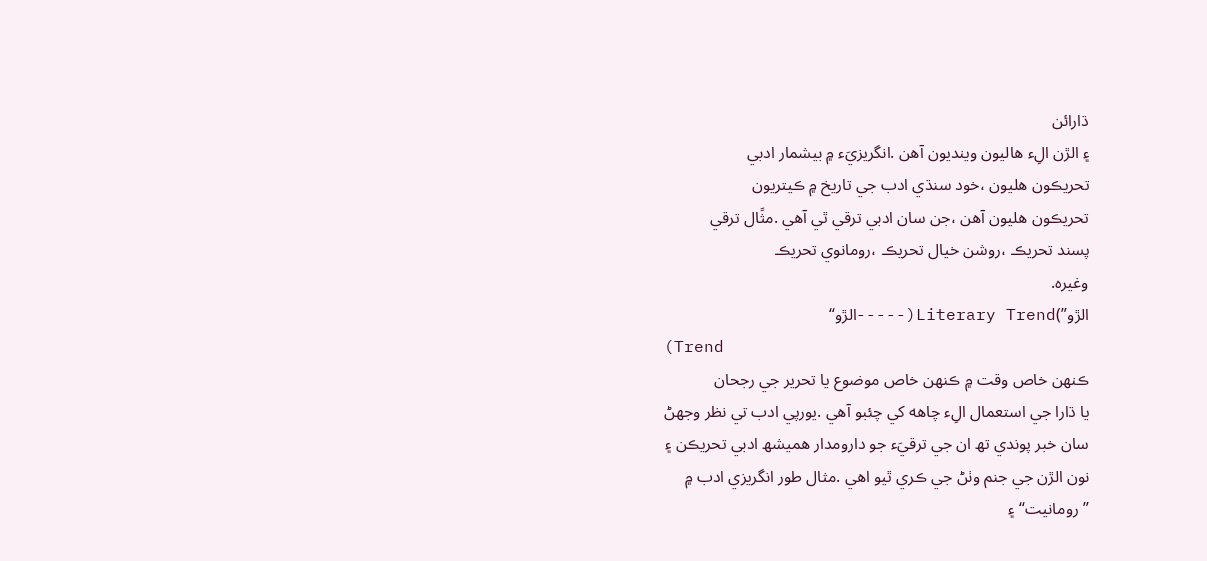ڌارائن
۽ الڙن الِء هاليون وينديون آهن .انگريزيَء ۾ بيشمار ادبي
تحريڪون هليون ،خود سنڌي ادب جي تاريخ ۾ ڪيتريون
تحريڪون هليون آهن ،جن سان ادبي ترقي ٿي آهي .مثًال ترقي
پسند تحريڪ ،روشن خيال تحريڪ ،رومانوي تحريڪ
وغيره.
الڙو”)Literary Trend(-----الڙو“
(Trend
ڪنهن خاص وقت ۾ ڪنهن خاص موضوع يا تحرير جي رجحان
يا ڌارا جي استعمال الِء چاهه کي چئبو آهي .يورپي ادب تي نظر وجھڻ
سان خبر پوندي تھ ان جي ترقيَء جو دارومدار ھميشھ ادبي تحريڪن ۽
نون الڙن جي جنم وٺڻ جي ڪري ٿيو اھي .مثال طور انگريزي ادب ۾
”رومانيت“ ۽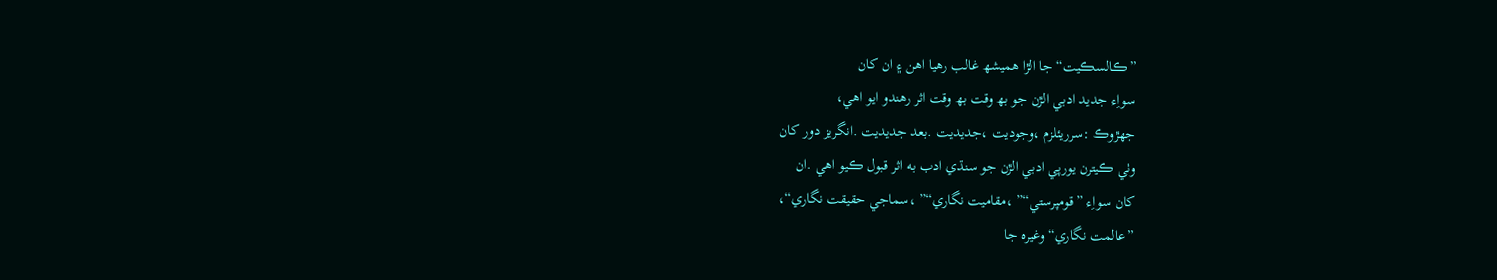”ڪالسڪيت“ جا الڙا ھميشھ غالب رهيا اھن ۽ ان کان
سواِء جديد ادبي الڙن جو بھ وقت بھ وقت اثر رھندو ايو اھي،
جهڙوڪ :سرريئلزم ،وجوديت ،جديديت .بعد جديديت .انگريز دور کان
وٺي ڪيترن يورپي ادبي الڙن جو سنڌي ادب به اثر قبول ڪيو اھي .ان
کان سواِء ”قومپرستي“” ،مقاميت نگاري“” ،سماجي حقيقت نگاري“،
”عالمت نگاري“ وغيره جا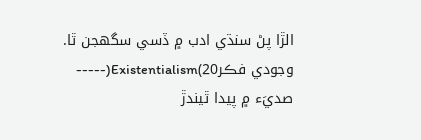الڙا پڻ سنڌي ادب ۾ ڏسي سگهجن ٿا.
وجودي فڪر20)Existentialism(-----
صديَء ۾ پيدا ٿيندڙ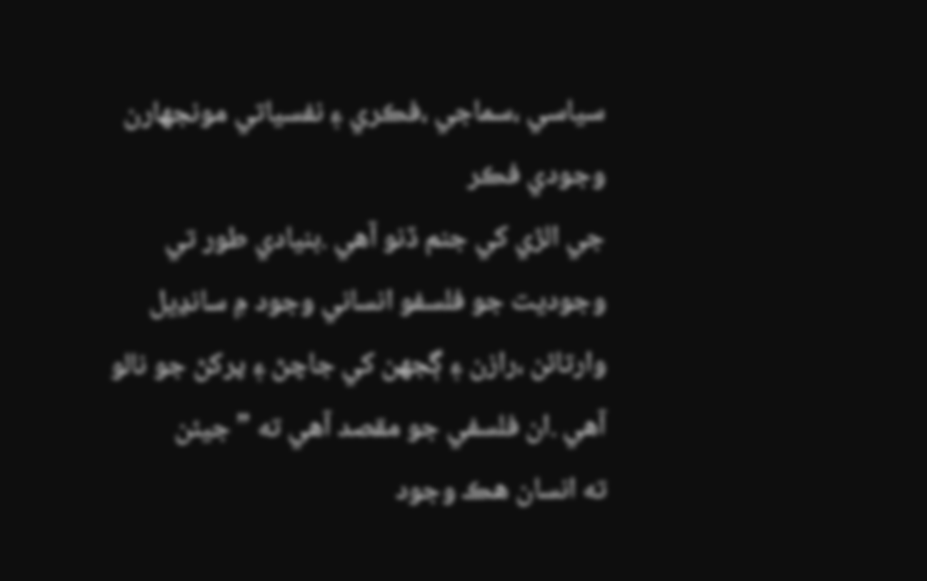سياسي ،سماجي ،فڪري ۽ نفسياتي مونجهارن وجودي فڪر
جي الڙي کي جنم ڏنو آهي .بنيادي طور تي وجوديت جو فلسفو انساني وجود ۾ سانڍيل
وارتائن ،رازن ۽ ڳجهن کي جاچڻ ۽ پرکڻ جو نالو آهي .ان فلسفي جو مقصد آهي ته ”جيئن
ته انسان هڪ وجود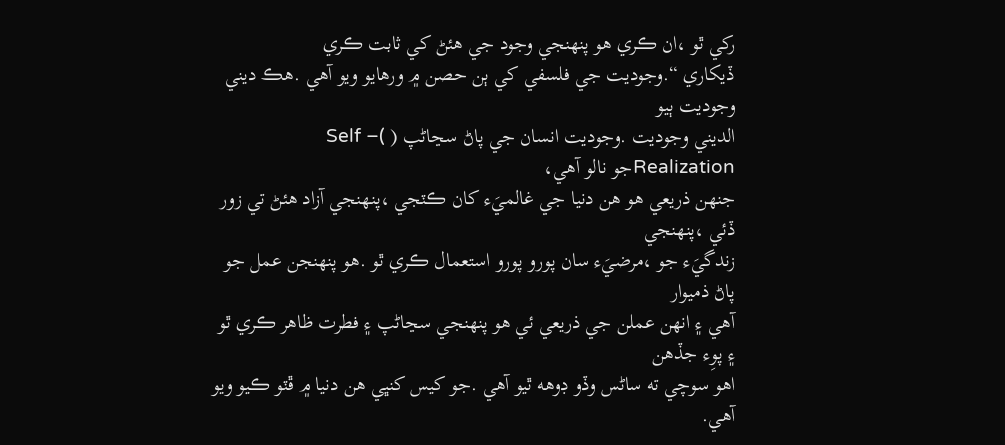رکي ٿو ،ان ڪري هو پنهنجي وجود جي هئڻ کي ثابت ڪري
ڏيکاري “.وجوديت جي فلسفي کي ٻن حصن ۾ ورهايو ويو آهي .هڪ ديني وجوديت ٻيو
الديني وجوديت .وجوديت انسان جي پاڻ سڃاڻپ ( )Self – Realizationجو نالو آهي،
جنهن ذريعي هو هن دنيا جي غالميَء کان ڪٽجي ،پنهنجي آزاد هئڻ تي زور ڏئي ،پنهنجي
زندگيَء جو ،مرضيَء سان پورو پورو استعمال ڪري ٿو .هو پنهنجن عمل جو پاڻ ذميوار
آهي ۽ انهن عملن جي ذريعي ئي هو پنهنجي سڃاڻپ ۽ فطرت ظاهر ڪري ٿو ۽ پوِء جڏهن
اهو سوچي ته ساڻس وڏو ڊوهه ٿيو آهي .جو کيس کنڀي هن دنيا ۾ ڦٽو ڪيو ويو آهي.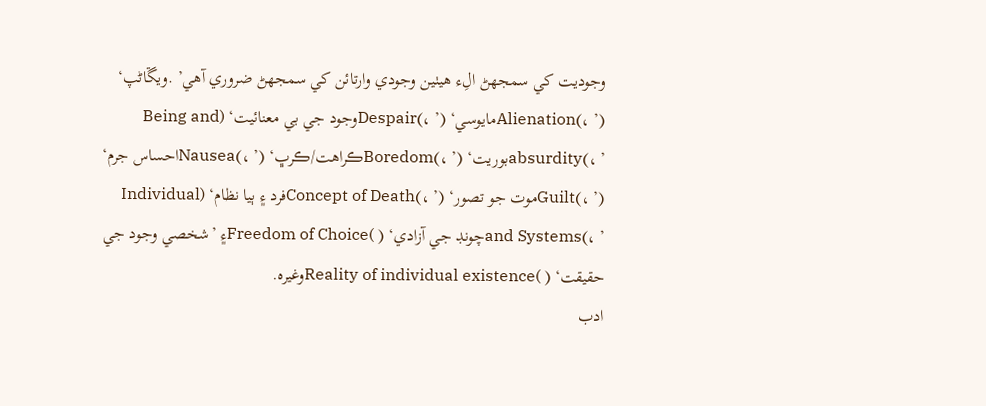وجوديت کي سمجهڻ الِء هيٺين وجودي وارتائن کي سمجهڻ ضروري آهي’ .ويڱاڻپ‘
(’ ،)Alienationمايوسي‘ (’ ،)Despairوجود جي بي معنائيت‘ (Being and
’ ،)absurdityبوريت‘ (’ ،)Boredomڪراهت/ڪرڀ‘ (’ ،)Nauseaاحساس جرم‘
(’ ،)Guiltموت جو تصور‘ (’ ،)Concept of Deathفرد ۽ ٻيا نظام‘ (Individual
’ ،)and Systemsچونڊ جي آزادي‘ ( )Freedom of Choice۽ ’شخصي وجود جي
حقيقت‘ ( )Reality of individual existenceوغيره.
ادب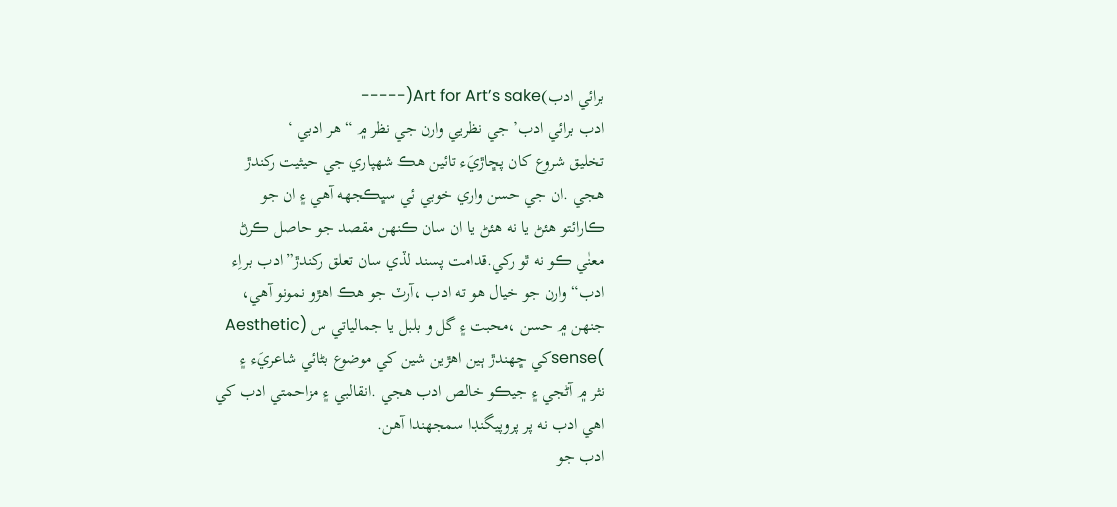برائي ادب)Art for Art’s sake(-----
ادب برائي ادب’ جي نظريي وارن جي نظر ۾ “هر ادبي ‘
تخليق شروع کان پڇاڙيَء تائين هڪ شهپاري جي حيثيت رکندڙ
هجي .ان جي حسن واري خوبي ئي سڀڪجهه آهي ۽ ان جو
ڪارائتو هئڻ يا نه هئڻ يا ان سان ڪنهن مقصد جو حاصل ڪرڻ
معنٰي ڪو نه ٿو رکي.قدامت پسند لڏي سان تعلق رکندڙ”ادب براِء
ادب“ وارن جو خيال ھو ته ادب ،آرٽ جو ھڪ اھڙو نمونو آھي،
جنهن ۾ حسن ،محبت ۽ گل و بلبل يا جمالياتي س (Aesthetic
)senseکي ڇھندڙ ٻين اھڙين شين کي موضوع بڻائي شاعريَء ۽
نثر ۾ آڻجي ۽ جيڪو خالص ادب ھجي .انقالبي ۽ مزاحمتي ادب کي
اهي ادب نه پر پروپيگنڊا سمجهندا آهن.
ادب جو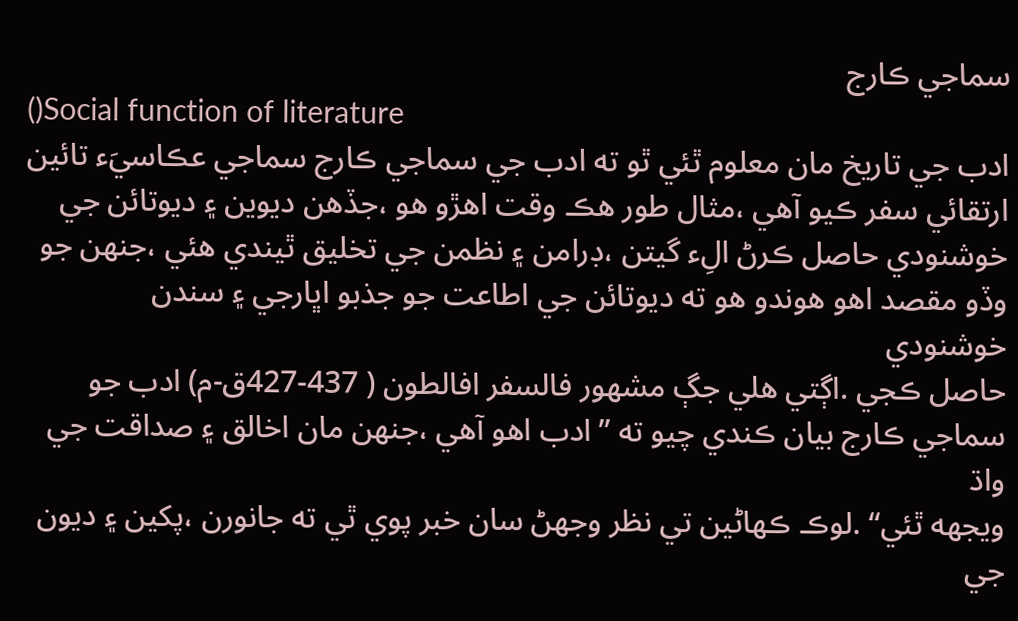سماجي ڪارج
()Social function of literature
ادب جي تاريخ مان معلوم ٿئي ٿو ته ادب جي سماجي ڪارج سماجي عڪاسيَء تائين
ارتقائي سفر ڪيو آهي ،مثال طور هڪ وقت اهڙو هو ،جڏهن ديوين ۽ ديوتائن جي
خوشنودي حاصل ڪرڻ الِء گيتن ،ڊرامن ۽ نظمن جي تخليق ٿيندي هئي ،جنهن جو
وڏو مقصد اهو هوندو هو ته ديوتائن جي اطاعت جو جذبو اڀارجي ۽ سندن خوشنودي
حاصل ڪجي .اڳتي هلي جڳ مشهور فالسفر افالطون ( 437-427ق-م) ادب جو
سماجي ڪارج بيان ڪندي چيو ته ”ادب اهو آهي ،جنهن مان اخالق ۽ صداقت جي واڌ
ويجهه ٿئي“ .لوڪ ڪهاڻين تي نظر وجهڻ سان خبر پوي ٿي ته جانورن ،پکين ۽ ديون
جي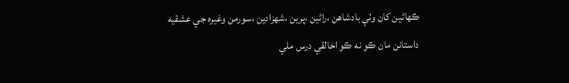ڪهاڻين کان وٺي بادشاهن ،راڻين ،پرين ،شهزادين ،سورمن وغيره جي عشقيه
داستانن مان ڪو نه ڪو اخالقي درس ملي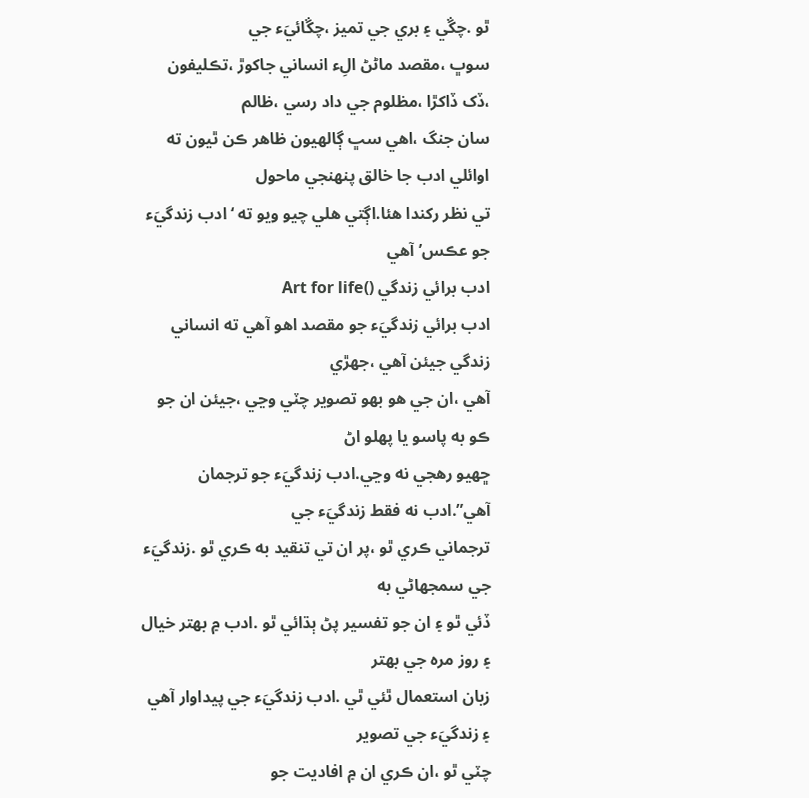ٿو .چڱي ۽ بري جي تميز ،چڱائيَء جي
سوڀ ،مقصد ماڻڻ الِء انساني جاکوڙ ،تڪليفون ،ڏک ڏاکڙا ،مظلوم جي داد رسي ،ظالم
سان جنگ ،اهي سڀ ڳالهيون ظاهر ڪن ٿيون ته اوائلي ادب جا خالق پنهنجي ماحول
تي نظر رکندا هئا.اڳتي هلي چيو ويو ته ‘ادب زندگيَء جو عڪس’ آهي
ادب برائي زندگي ()Art for life
ادب برائي زندگيَء جو مقصد اهو آهي ته انساني زندگي جيئن آهي ،جهڙي
آهي ،ان جي هو بهو تصوير چٽي وڃي ،جيئن ان جو ڪو به پاسو يا پهلو اڻ
ڇهيو رهجي نه وڃي.ادب زندگيَء جو ترجمان آهي”.ادب نه فقط زندگيَء جي
ترجماني ڪري ٿو ،پر ان تي تنقيد به ڪري ٿو .زندگيَء جي سمجهاڻي به
ڏئي ٿو ۽ ان جو تفسير پڻ ٻڌائي ٿو .ادب ۾ بهتر خيال ۽ روز مره جي بهتر
زبان استعمال ٿئي ٿي .ادب زندگيَء جي پيداوار آهي ۽ زندگيَء جي تصوير
چٽي ٿو ،ان ڪري ان ۾ افاديت جو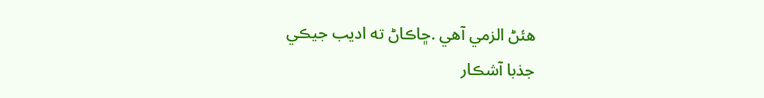هئڻ الزمي آهي .ڇاڪاڻ ته اديب جيڪي
جذبا آشڪار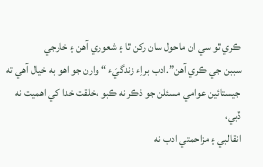ڪري ٿو سي ان ماحول سان رکن ٿا ۽ شعوري آهن ۽ خارجي
سببن جي ڪري آهن”.ادب براِء زندگيَء “ وارن جو اھو به خيال آهي ته
جيستائين عوامي مسئلن جو ذڪر نه ڪبو ،خلقت خدا کي اهميت نه ڏبي،
انقالبي ۽ مزاحمتي ادب نه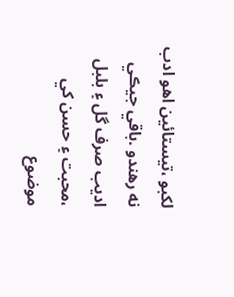لکبو ،تيستائين اھو ادب نه رھندو .باقي جيڪي
اديب صرف گل ۽ بلبل ،محبت ۽ حسن کي موضوع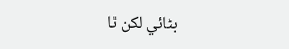بڻائي لکن ٿا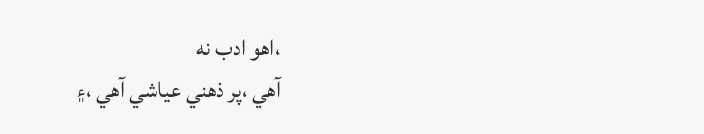،اھو ادب نه
آهي ،پر ذھني عياشي آھي ،۽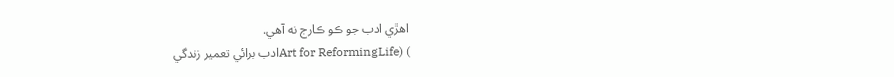اهڙي ادب جو ڪو ڪارج نه آهي.
) (Art for ReformingLifeادب برائي تعمير زندگي